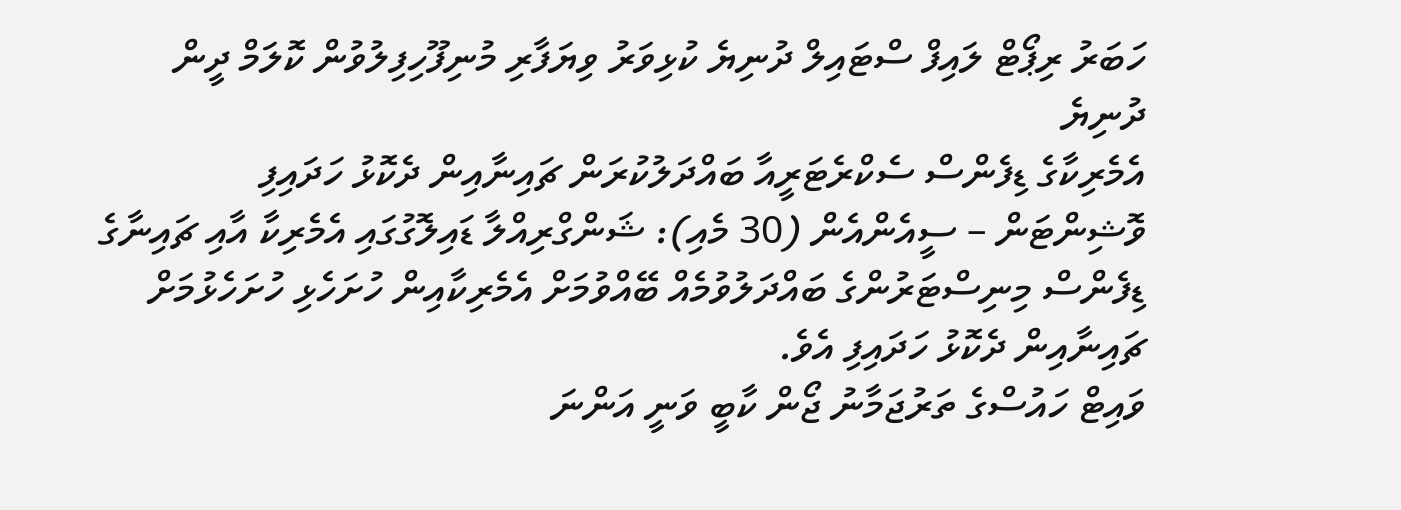ހަބަރު ރިޕޯޓް ލައިފް ސްޓައިލް ދުނިޔެ ކުޅިވަރު ވިޔަފާރި މުނިފޫހިފިލުވުން ކޮލަމް ދީން
ދުނިޔެ
އެމެރިކާގެ ޑިފެންސް ސެކްރެޓަރީއާ ބައްދަލުކުރަން ޗައިނާއިން ދެކޮޅު ހަދައިފި
ވޮޝިންޓަން – ސީއެންއެން (30 މެއި): ޝަންގްރިއްލާ ޑައިލޮގުގައި އެމެރިކާ އާއި ޗައިނާގެ ޑިފެންސް މިނިސްޓަރުންގެ ބައްދަލުވުމެއް ބޭއްވުމަށް އެމެރިކާއިން ހުށަހެޅި ހުށަހެޅުމަށް ޗައިނާއިން ދެކޮޅު ހަދައިފި އެވެ.
ވައިޓް ހައުސްގެ ތަރުޖަމާނު ޖޯން ކާބީ ވަނީ އަންނަ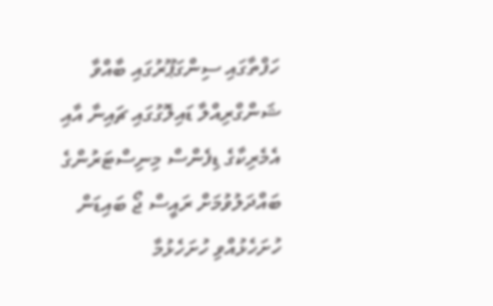ހަފްތާގައި ސިންގަޕޫރުގައި ބާއްވާ ޝަންގްރިއްލާ ޑައިލޮގުގައި ޗައިނާ އާއި އެމެރިކާގެ ޑިފެންސް މިނިސްޓަރުންގެ ބައްދަލުވުމަށް ރައީސް ޖޯ ބައިޑަން ހުށަހެޅުއްވި ހުށަހެޅުމާ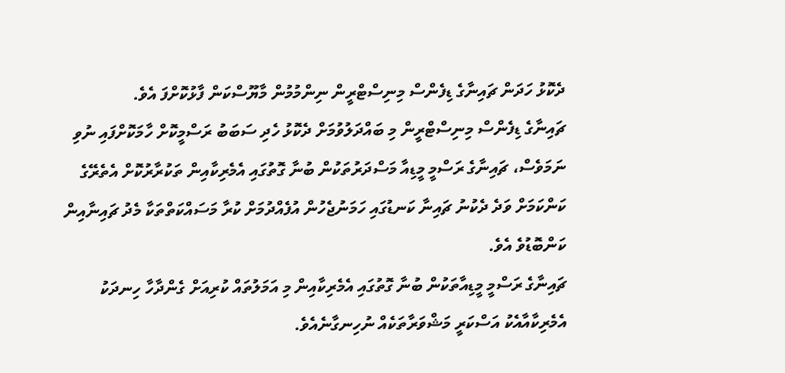ދެކޮޅު ހަދަން ޗައިނާގެ ޑިފެންސް މިނިސްޓްރީން ނިންމުމުން މާޔޫސްކަން ފާޅުކޮށްފަ އެވެ.
ޗައިނާގެ ޑިފެންސް މިނިސްޓްރީން މި ބައްދަލުވުމަށް ދެކޮޅު ހެދި ސަބަބު ރަސްމީކޮށް ހާމަކޮށްފައި ނުވި ނަމަވެސް، ޗައިނާގެ ރަސްމީ މީޑިއާ މަސްދަރުތަކުން ބުނާ ގޮތުގައި އެމެރިކާއިން ތަކުރާރުކޮށް އެތެރޭގެ ކަންކަމަށް ވަދެ ދެކުނު ޗައިނާ ކަނޑުގައި ހަމަނުޖެހުން އުފެއްދުމަށް ކުރާ މަސައްކަތްތަކާ މެދު ޗައިނާއިން ކަންބޮޑުވެ އެވެ.
ޗައިނާގެ ރަސްމީ މީޑިއާތަކުން ބުނާ ގޮތުގައި އެމެރިކާއިން މި އަމަލުތައް ކުރިއަށް ގެންދާހާ ހިނދަކު އެމެރިކާއާއެކު އަސްކަރީ މަޝްވަރާތަކެއް ނުހިނގާނެއެވެ.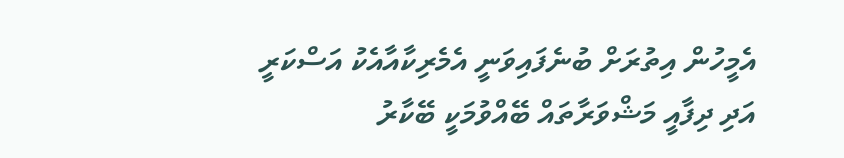އެމީހުން އިތުރަށް ބުނެފައިވަނީ އެމެރިކާއާއެކު އަސްކަރީ އަދި ދިފާއީ މަޝްވަރާތައް ބޭއްވުމަކީ ބޭކާރު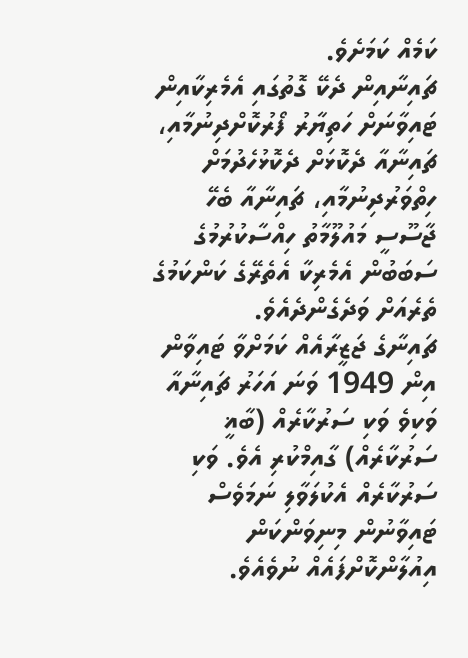ކަމެއް ކަމަށެވެ.
ޗައިނާއިން ދެކޭ ގޮތުގައި އެމެރިކާއިން ޓައިވާނަށް ހަތިޔާރު ފޯރުކޮށްދިނުމާއި، ޗައިނާއާ ދެކޮޅަށް ދެކޮޅުހެދުމަށް ހިތްވަރުދިނުމާއި، ޗައިނާއާ ބެހޭ ޖާސޫސީ މައުލޫމާތު ހިއްސާކުރުމުގެ ސަބަބުން އެމެރިކާ އެތެރޭގެ ކަންކަމުގެ ތެރެއަށް ވަދެގެންދެއެވެ.
ޗައިނާގެ ޖަޒީރާއެއް ކަމަށްވާ ޓައިވާން އިން 1949 ވަނަ އަހަރު ޗައިނާއާ ވަކިވެ ވަކި ސަރުކާރެއް (ބާޣީ ސަރުކާރެއް) ގާއިމްކުރި އެވެ. ވަކި ސަރުކާރެއް އެކުލަވާލި ނަމަވެސް ޓައިވާނުން މިނިވަންކަން އިއުލާންކޮށްފައެއް ނުވެއެވެ.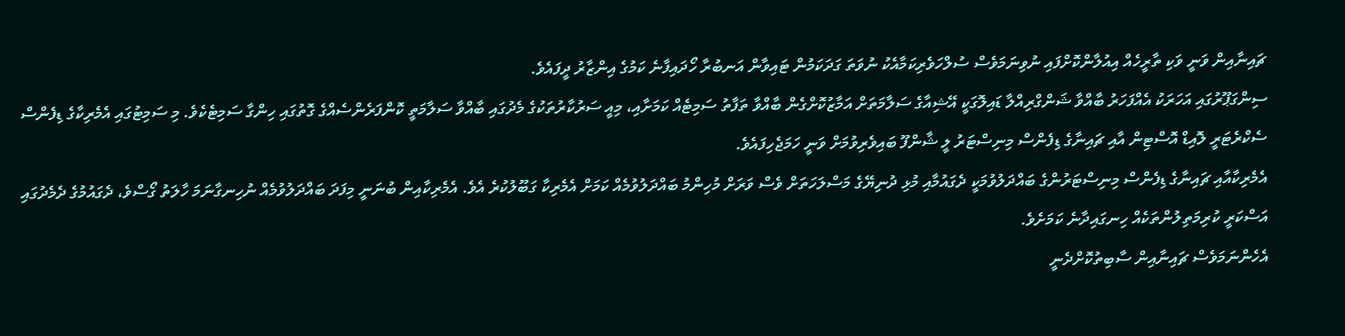ޗައިނާއިން ވަނީ ވަކި ތާރީހެއް އިއުލާންކޮށްފައި ނުވިނަމަވެސް ސުލްހަވެރިކަމާއެކު ނުވަތަ ގަދަކަމުން ޓައިވާން އަނބުރާ ހޯދައިފާނެ ކަމުގެ އިންޒާރު ދީފައެވެ.
ސިންގަޕޫރުގައި އަހަރަކު އެއްފަހަރު ބާއްވާ ޝަންގްރިއްލާ ޑައިލޮގަކީ އޭޝިއާގެ ސަލާމަތަށް އަމާޒުކޮށްގެން ބާއްވާ ތަފާތު ސަމިޓެއް ކަމަށާއި، މިއީ ސަރުކާރުތަކުގެ މެދުގައި ބާއްވާ ސަލާމަތީ ކޮންފަރެންސެއްގެ ގޮތުގައި ހިންގާ ސަމިޓެކެވެ. މި ސަމިޓުގައި އެމެރިކާގެ ޑިފެންސް ސެކްރެޓަރީ ލޮއިޑް އޮސްޓިން އާއި ޗައިނާގެ ޑިފެންސް މިނިސްޓަރު ލީ ޝާންފޫ ބައިވެރިވުމަށް ވަނީ ހަމަޖެހިފައެވެ.
އެމެރިކާއާއި ޗައިނާގެ ޑިފެންސް މިނިސްޓަރުންގެ ބައްދަލުވުމަކީ ދެގައުމާއި މުޅި ދުނިޔޭގެ މަސްލަހަތަށް ވެސް ވަރަށް މުހިންމު ބައްދަލުވުމެއް ކަމަށް އެމެރިކާ ގަބޫލުކުރެ އެވެ. އެމެރިކާއިން ބުނަނީ މިފަދަ ބައްދަލުވުމެއް ނުހިނގާނަމަ ހާލަތު ގޯސްވެ، ދެގައުމުގެ ދެމެދުގައި އަސްކަރީ ކުރިމަތިލުންތަކެއް ހިނގައިދާނެ ކަމަށެވެ.
އެހެންނަމަވެސް ޗައިނާއިން ސާބިތުކޮށްދެނީ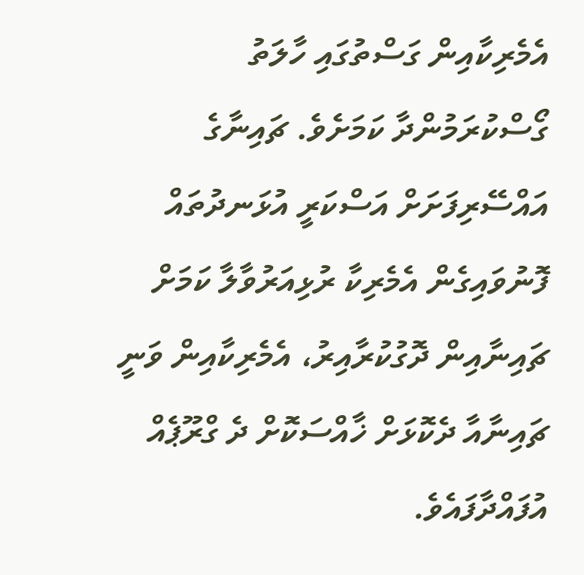އެމެރިކާއިން ގަސްތުގައި ހާލަތު ގޯސްކުރަމުންދާ ކަމަށެވެ. ޗައިނާގެ އައްސޭރިފަށަށް އަސްކަރީ އުޅަނދުތައް ފޮނުވައިގެން އެމެރިކާ ރުޅިއަރުވާލާ ކަމަށް ޗައިނާއިން ދޮގުކުރާއިރު، އެމެރިކާއިން ވަނީ ޗައިނާއާ ދެކޮޅަށް ޚާއްސަކޮށް ދެ ގްރޫޕެއް އުފައްދާފައެވެ.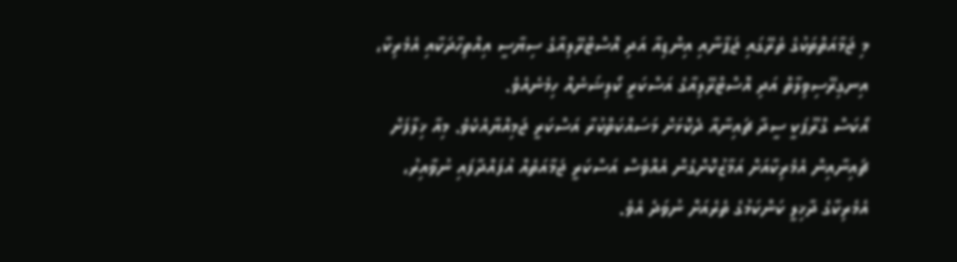މި ޖަމާއަތްތަކުގެ ތެރޭގައި ޖަޕާނާއި އިންޑިއާ އަދި އޮސްޓްރޭލިއާގެ ސިޔާސީ އިއްތިހާދަކާއި އެމެރިކާ، އިނގިރޭސިވިލާތް އަދި އޮސްޓްރޭލިއާގެ އަސްކަރީ ކޯލިޝަނެއް ހިމެނެއެވެ.
އޯކަސް ގްރޫޕަކީ ސީދާ ޗައިނާއާ ދެކޮޅަށް މަސައްކަތްކުރާ އަސްކަރީ ޖަމިއްޔާއެކެވެ. މިއާ ޚިލާފަށް ޗައިނާއިން އެމެރިކާއަށް އަމާޒުކޮށްގެން އެއްވެސް އަސްކަރީ ޖަމާއަތެއް އުފައްދާފައި ނުވާއިރު، އެމެރިކާގެ ދާޚިލީ ކަންކަމުގެ ތެރެއަށް ނުވަދެ އެވެ.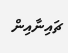ޗައިނާއިން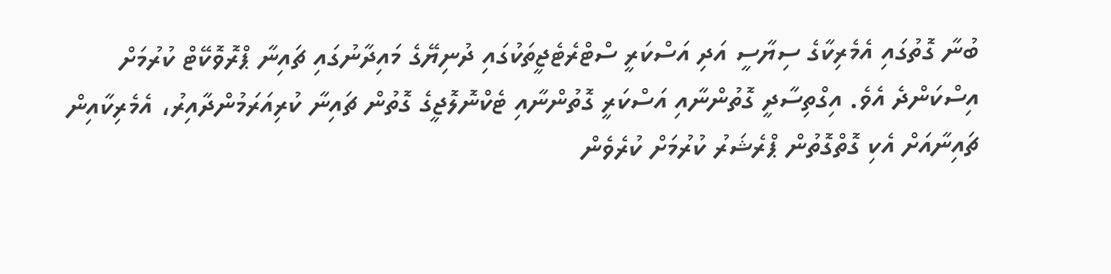ބުނާ ގޮތުގައި އެމެރިކާގެ ސިޔާސީ އަދި އަސްކަރީ ސްޓްރެޓެޖީތަކުގައި ދުނިޔޭގެ މައިދާނުގައި ޗައިނާ ޕްރޮވޮކޭޓް ކުރުމަށް އިސްކަންދެ އެވެ. އިގްތިސާދީ ގޮތުންނާއި އަސްކަރީ ގޮތުންނާއި ޓެކްނޮލޮޖީގެ ގޮތުން ޗައިނާ ކުރިއަރަމުންދާއިރު، އެމެރިކާއިން ޗައިނާއަށް އެކި ގޮތްގޮތުން ޕްރެޝަރު ކުރުމަށް ކުރެވެން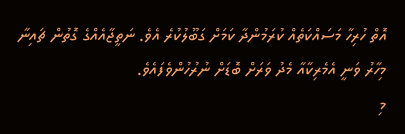އޮތް ހުރިހާ މަސައްކަތެއް ކުރަމުންދާ ކަމަށް ގަބޫލުކުރެ އެވެ. ނަތީޖާއެއްގެ ގޮތުން ޗައިނާ މިހާރު ވަނީ އެމެރިކާއާ މެދު ވަރަށް ބޮޑަށް ނުރުހުންވެފައެވެ.
މި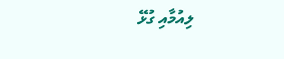ލިއުމާއި ގުޅޭ